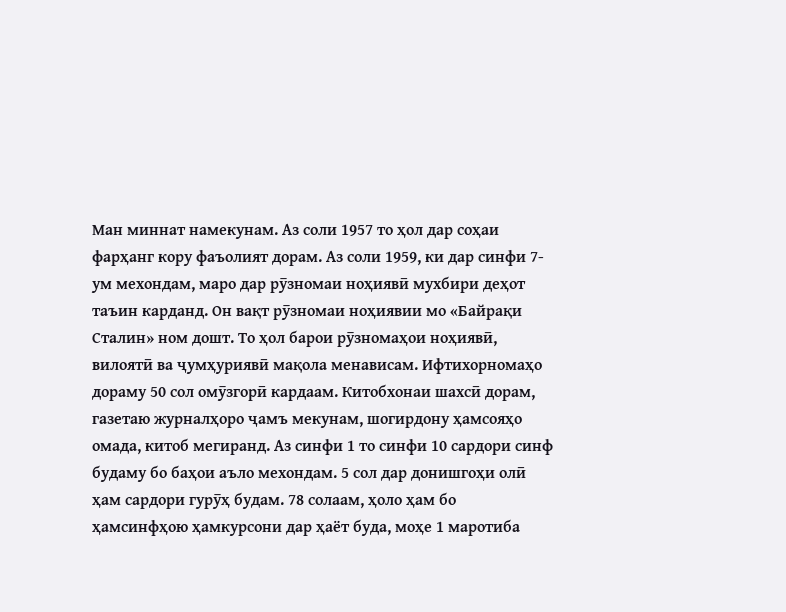Ман миннат намекунам. Аз соли 1957 то ҳол дар соҳаи фарҳанг кору фаъолият дорам. Аз соли 1959, ки дар синфи 7-ум мехондам, маро дар рӯзномаи ноҳиявӣ мухбири деҳот таъин карданд. Он вақт рӯзномаи ноҳиявии мо «Байрақи Сталин» ном дошт. То ҳол барои рӯзномаҳои ноҳиявӣ, вилоятӣ ва ҷумҳуриявӣ мақола менависам. Ифтихорномаҳо дораму 50 сол омӯзгорӣ кардаам. Китобхонаи шахсӣ дорам, газетаю журналҳоро ҷамъ мекунам, шогирдону ҳамсояҳо омада, китоб мегиранд. Аз синфи 1 то синфи 10 сардори синф будаму бо баҳои аъло мехондам. 5 сол дар донишгоҳи олӣ ҳам сардори гурӯҳ будам. 78 солаам, ҳоло ҳам бо ҳамсинфҳою ҳамкурсони дар ҳаёт буда, моҳе 1 маротиба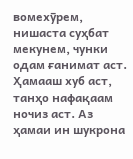вомехӯрем, нишаста суҳбат мекунем, чунки одам ғанимат аст. Ҳамааш хуб аст, танҳо нафақаам ночиз аст. Аз ҳамаи ин шукрона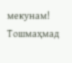мекунам!
Тошмаҳмад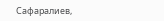Сафаралиев,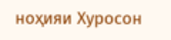ноҳияи Хуросон